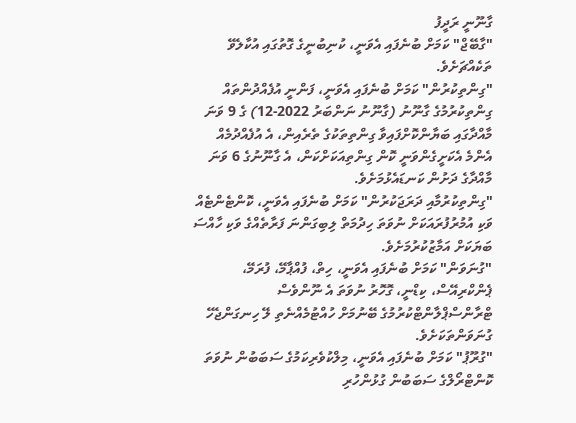ގާނޫނީ ރަދީފު
"ގާބޭޖް" ކަމަށް ބުނެފައި އެވަނީ، ކުނިބުނީގެ ގޮތުގައި އުކާލެވޭ ތަކެއްޗަށެވެ.
"ގިންތިކުރުން" ކަމަށް ބުނެފައި އެވަނީ، ފަންނީ އުފެއްދުންތައް ގިންތިކުރުމުގެ ގާނޫނު (ގާނޫނު ނަންބަރު 2022-12) ގެ 9 ވަނަ މާއްދާގައި ބަޔާންކޮށްފައިވާ ގިންތިތަކުގެ ތެރެއިން، އެ އުފެއްދުމެއް އެންމެ އެކަށީގެންވަނީ ކޮން ގިންތިއަކަށްކަން، އެ ގާނޫނުގެ 6 ވަނަ މާއްދާގެ ދަށުން ކަނޑައެޅުމަށެވެ.
"ގިންތިކުރުމާއި ދަރަޖަކުރުން" ކަމަށް ބުނެފައި އެވަނީ، ކޮންޓެންޓެއް ވަކި އުމުރުފުރައަކަށް ނުވަތަ ހިދުމަތް ލިބިގަންނަ ފަރާތެއްގެ ވަކި ހާއްސަ ބަޔަކަށް އަމާޒުކުރުމަށެވެ.
"ގުނަވަން" ކަމަށް ބުނެފައި އެވަނީ، ހިތް، ފުއްޕާމޭ، ފުރަމޭ، ޕެންކްރިއޭސް، ކިޑްނީ، ގޮހޮރު ނުވަތަ އެ ނޫންވެސް ޓްރާންސްޕްލާންޓްކުރުމުގެ ބޭނުމަށް ހުއްޓުމެއްނެތި ލޭ ހިނގަންޖެހޭ ގުނަވަންތަކަށެވެ.
"ގުރޫޕު" ކަމަށް ބުނެފައި އެވަނީ، މިލްކުވެރިކަމުގެ ސަބަބުން ނުވަތަ ކޮންޓްރޯލްގެ ސަބަބުން ގުޅުންހުރި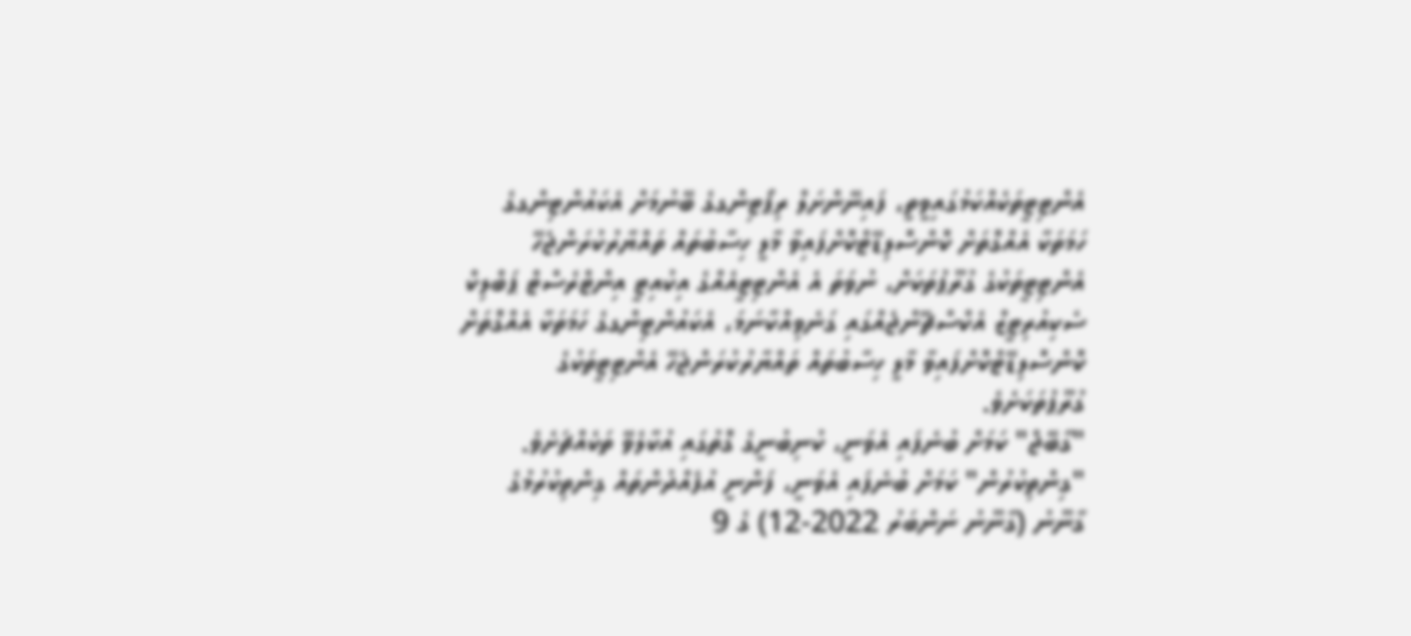އެންޓިޓީތަކެއްކަމުގައިވީތީ، ފައިނޭންށަލް ރިޕޯޓިންގގެ ބޭނުމަށް އެކައުންޓިންގގެ ހަމަތަކާ އެއްގޮތަށް ކޮންސޮލިޑޭޓްކޮށްފައިވާ މާލީ ހިސާބުތައް ތައްޔާރުކުރަންޖެހޭ އެންޓިޓީތަކުގެ ގުރޫޕުތަކަށް، ނުވަތަ އެ އެންޓިޓީއެއްގެ އިކުއިޓީ އިންޓްރެސްޓް ޕަބްލިކް ސެކިއުރިޓީޒް އެކްސްޗޭންޖެއްގައި ގަނެވިއްކާނަމަ، އެކައުންޓިންގގެ ހަމަތަކާ އެއްގޮތަށް ކޮންސޮލިޑޭޓްކޮށްފައިވާ މާލީ ހިސާބުތައް ތައްޔާރުކުރަންޖެހޭ އެންޓިޓީތަކުގެ ގުރޫޕުތަކަށެވެ.
"ގާބޭޖް" ކަމަށް ބުނެފައި އެވަނީ، ކުނިބުނީގެ ގޮތުގައި އުކާލެވޭ ތަކެއްޗަށެވެ.
"ގިންތިކުރުން" ކަމަށް ބުނެފައި އެވަނީ، ފަންނީ އުފެއްދުންތައް ގިންތިކުރުމުގެ ގާނޫނު (ގާނޫނު ނަންބަރު 2022-12) ގެ 9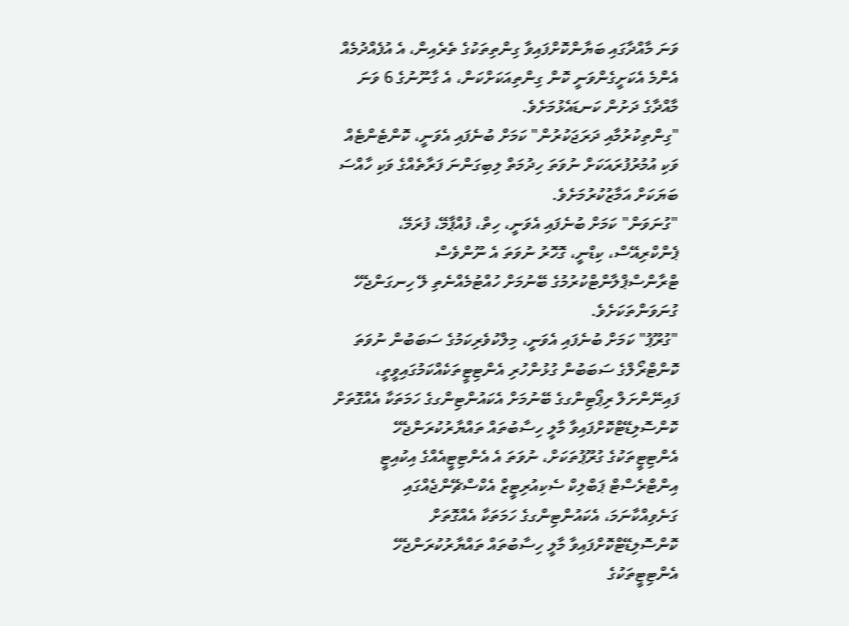ވަނަ މާއްދާގައި ބަޔާންކޮށްފައިވާ ގިންތިތަކުގެ ތެރެއިން، އެ އުފެއްދުމެއް އެންމެ އެކަށީގެންވަނީ ކޮން ގިންތިއަކަށްކަން، އެ ގާނޫނުގެ 6 ވަނަ މާއްދާގެ ދަށުން ކަނޑައެޅުމަށެވެ.
"ގިންތިކުރުމާއި ދަރަޖަކުރުން" ކަމަށް ބުނެފައި އެވަނީ، ކޮންޓެންޓެއް ވަކި އުމުރުފުރައަކަށް ނުވަތަ ހިދުމަތް ލިބިގަންނަ ފަރާތެއްގެ ވަކި ހާއްސަ ބަޔަކަށް އަމާޒުކުރުމަށެވެ.
"ގުނަވަން" ކަމަށް ބުނެފައި އެވަނީ، ހިތް، ފުއްޕާމޭ، ފުރަމޭ، ޕެންކްރިއޭސް، ކިޑްނީ، ގޮހޮރު ނުވަތަ އެ ނޫންވެސް ޓްރާންސްޕްލާންޓްކުރުމުގެ ބޭނުމަށް ހުއްޓުމެއްނެތި ލޭ ހިނގަންޖެހޭ ގުނަވަންތަކަށެވެ.
"ގުރޫޕު" ކަމަށް ބުނެފައި އެވަނީ، މިލްކުވެރިކަމުގެ ސަބަބުން ނުވަތަ ކޮންޓްރޯލްގެ ސަބަބުން ގުޅުންހުރި އެންޓިޓީތަކެއްކަމުގައިވީތީ، ފައިނޭންށަލް ރިޕޯޓިންގގެ ބޭނުމަށް އެކައުންޓިންގގެ ހަމަތަކާ އެއްގޮތަށް ކޮންސޮލިޑޭޓްކޮށްފައިވާ މާލީ ހިސާބުތައް ތައްޔާރުކުރަންޖެހޭ އެންޓިޓީތަކުގެ ގުރޫޕުތަކަށް، ނުވަތަ އެ އެންޓިޓީއެއްގެ އިކުއިޓީ އިންޓްރެސްޓް ޕަބްލިކް ސެކިއުރިޓީޒް އެކްސްޗޭންޖެއްގައި ގަނެވިއްކާނަމަ، އެކައުންޓިންގގެ ހަމަތަކާ އެއްގޮތަށް ކޮންސޮލިޑޭޓްކޮށްފައިވާ މާލީ ހިސާބުތައް ތައްޔާރުކުރަންޖެހޭ އެންޓިޓީތަކުގެ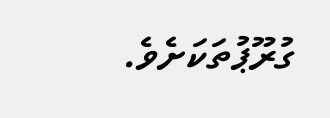ގުރޫޕުތަކަށެވެ.